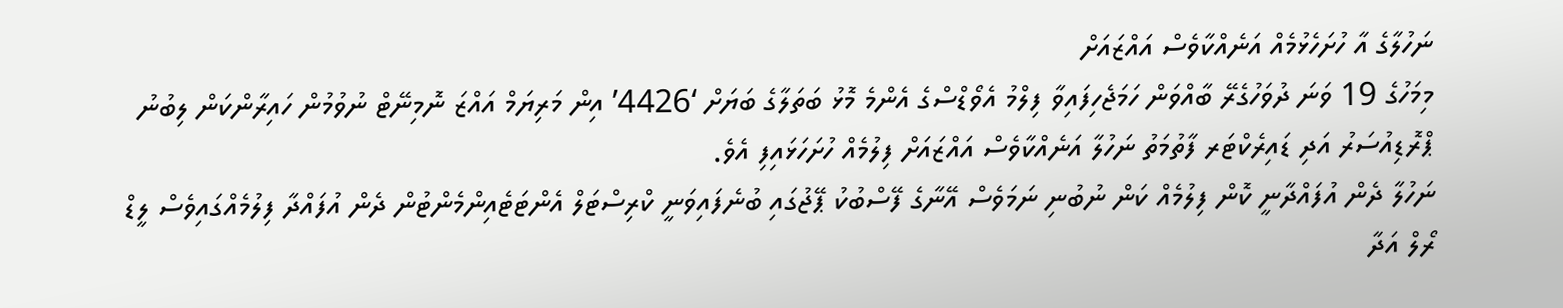ނަހުލާގެ އާ ހުށަހެޅުމެއް އަނެއްކާވެސް އައްޒައަށް
މިމަހުގެ 19 ވަނަ ދުވަހުގެރޭ ބާއްވަން ހަމަޖެހިފައިވާ ފިލްމު އެވޯޑްސްގެ އެންމެ މޮޅު ބަތަލާގެ ބަޔަށް ‘4426’ އިން މަރިޔަމް އައްޒަ ނޮމިނޭޓް ނުވުމުން ހައިރާންކަން ލިބުނު ޕްރޮޑިއުސަރު އަދި ޑައިރެކްޓަރ ފާތުމަތު ނަހުލާ އަނެއްކާވެސް އައްޒައަށް ފިލުމެއް ހުށަހަޅައިފި އެވެ.
ނަހުލާ ދެން އުފައްދާނީ ކޮން ފިލުމެއް ކަން ނުބުނި ނަމަވެސް އޭނާގެ ފޭސްބުކު ޕޭޖުގައި ބުނެފައިވަނީ ކްރިސްޓަލް އެންޓަޓެއިންމެންޓުން ދެން އުފައްދާ ފިލުމެއްގައިވެސް ލީޑް ރޯލް އަދާ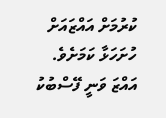ކުރުމަށް އައްޒައަށް ހުށަހަޅާ ކަމަށެވެ. އައްޒަ ވަނީ ފޭސްބުކު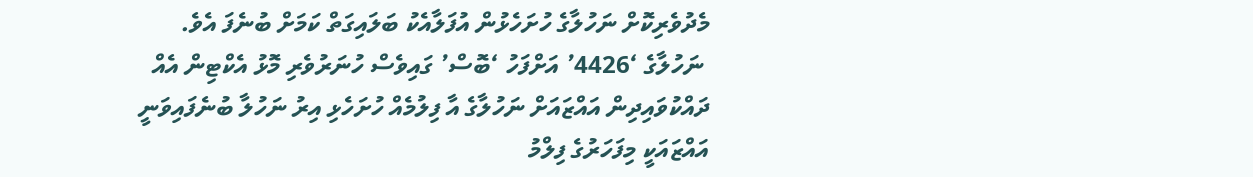މެދުވެރިކޮށް ނަހުލާގެ ހުށަހެޅުން އުފަލާއެކު ބަލައިގަތް ކަމަށް ބުނެފަ އެވެ.
 ނަހުލާގެ ‘4426’ އަށްފަހު ‘ބޮސް’ ގައިވެސް ހުނަރުވެރި މޮޅު އެކްޓިން އެއް ދައްކުވައިދިން އައްޒައަށް ނަހުލާގެ އާ ފިލުމެއް ހުށަހެޅި އިރު ނަހުލާ ބުނެފައިވަނީ އައްޒައަކީ މިފަހަރުގެ ފިލްމު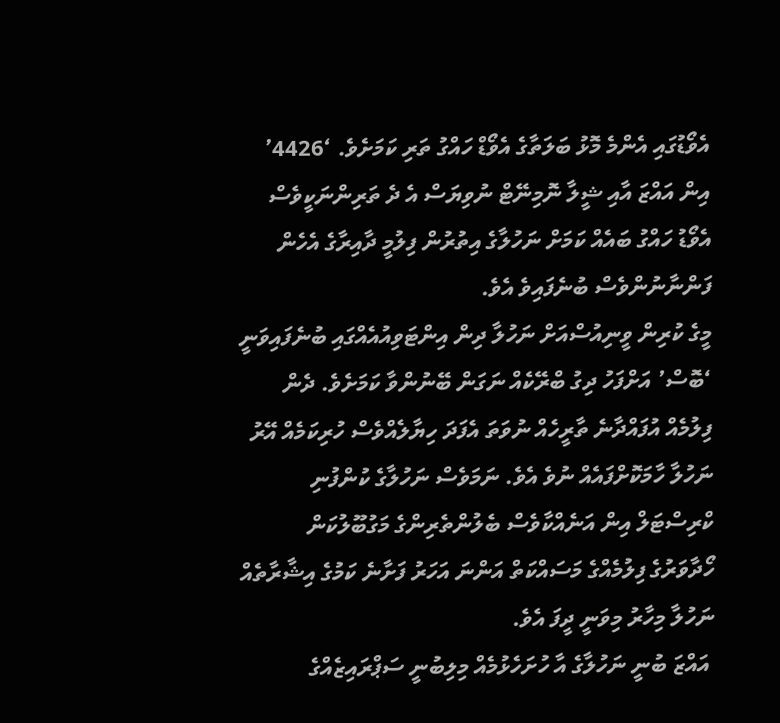އެވޯޑުގައި އެންމެ މޮޅު ބަލަތާގެ އެވޯޑް ހައްގު ތަރި ކަމަށެވެ. ‘4426’ އިން އައްޒަ އާއި ޝީލާ ނޮމިނޭޓް ނުވިޔަސް އެ ދެ ތަރިންނަކީވެސް އެވޯޑު ހައްގު ބައެއް ކަމަށް ނަހުލާގެ އިތުރުން ފިލުމީ ދާއިރާގެ އެހެން ފަންނާނުންވެސް ބުނެފައިވެ އެވެ.
މީގެ ކުރިން ވީނިއުސްއަށް ނަހުލާ ދިން އިންޓަވިއުއެއްގައި ބުނެފައިވަނީ ‘ބޮސް’ އަށްފަހު ދިގު ބްރޭކެއް ނަގަން ބޭނުންވާ ކަމަށެވެ. ދެން ފިލުމެއް އުފައްދާނެ ތާރީހެއް ނުވަތަ އެފަދަ ހިޔާލެއްވެސް ހުރިކަމެއް އޭރު ނަހުލާ ހާމަކޮށްފައެއް ނުވެ އެވެ. ނަމަވެސް ނަހުލާގެ ކުންފުނި ކްރިސްޓަލް އިން އަނެއްކާވެސް ބެލުންތެރިންގެ މަގުބޫލުކަން ހޯދާވަރުގެ ފިލުމެއްގެ މަސައްކަތް އަންނަ އަހަރު ފަށާނެ ކަމުގެ އިޝާރާތެއް ނަހުލާ މިހާރު މިވަނީ ދީފަ އެވެ.
 އައްޒަ ބުނީ ނަހުލާގެ އާ ހުށަހެޅުމެއް މިލިބުނީ ސަޕްރައިޒެއްގެ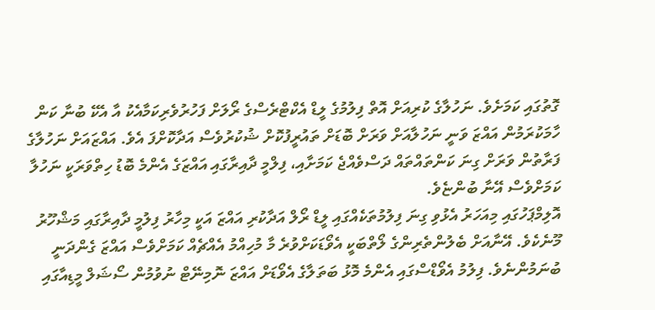ގޮތުގައި ކަމަށެވެ. ނަހުލާގެ ކުރިއަށް އޮތް ފިލުމުގެ ލީޑް އެކްޓްރެސްގެ ރޯލަށް ފަހުރުވެރިކަމާއެކު އާ އެކޭ ބުނާ ކަން ހާމަކުރަމުން އައްޒަ ވަނީ ނަހުލާއަށް ވަރަށް ބޮޑަށް ތައުރީފުކޮށް ޝުކުރުވެސް އަދާކޮށްފަ އެވެ. އައްޒައަށް ނަހުލާގެ ފަރާތުން ވަރަށް ގިނަ ކަންތައްތައް ދަސްވެއްޖެ ކަމަށާއި، ފިލްމީ ދާއިރާގައި އައްޒަގެ އެންމެ ބޮޑު ހިތްވަރަކީ ނަހުލާ ކަމަށްވެސް އޭނާ ބުންޏެވެ.
އޮލިމްޕަހުގައި މިއަހަރު އެޅުވި ގިނަ ފިލުމުތަކެއްގައި ލީޑް ރޯލް އަދާކުރި އައްޒަ އަކީ މިހާރު ފިލުމީ ދާއިރާގައި މަޝްހޫރު މޫނެކެވެ. އޭނާއަށް ބެލުންތެރިންގެ ލޯތްބަކީ އެވޯޑަކަށްވުރެ މާ މުހިއްމު އެއްޗެއް ކަމަށްވެސް އައްޒަ ގެންދަނީ ބުނަމުންނެވެ. ފިލުމު އެވޯޑްސްގައި އެންމެ މޮޅު ބަތަލާގެ އެވޯޑަށް އައްޒަ ނޮމިނޭޓް ނުވުމުން ސޯޝަލް މީޑިއާގައި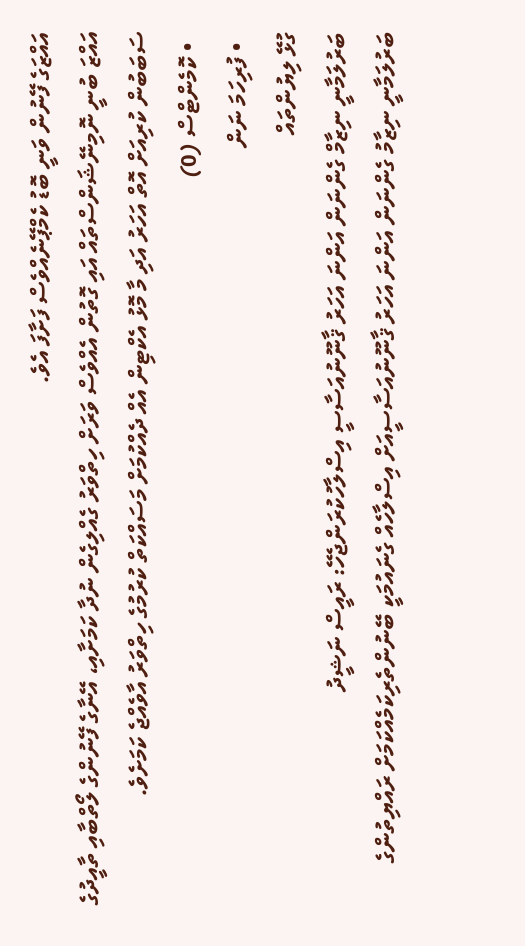އައްޒަގެ ފޭނުން ވަނީ ބޮޑު ކެމްޕޭނެއްވެސް ފަށާފަ އެވެ.
އައްޒަ ބުނީ ނޮމިނޭޝަންސްތައް އައި ގޮތުން އެއްވެސް ވަރަށް ހިތްވަރު ގެއްލިގެން ނުދާ ކަމަށާއި، އޭނާގެ ފޭނުންގެ ލޯތްބާއި ތާއީދުގެ ސަބަބުން ކުރިއަށް އޮތް އަހަރު އަދި މާ މޮޅު އެކްޓިން އެއް ދެއްކުމަށް މަސައްކަތް ކުރުމުގެ ހިތްވަރު އާވެއްޖެ ކަމަށެވެ.
  • ކޮމެންޓްސް (0)
  • ފުރިހަމަ ނަން
ގުޅޭ ލިޔުންތައް
ބަރުލަމާނީ ނިޒާމް ގެންނަން އަންނަ އަހަރު ޤާނޫނުއަސާސީ އިސްލާހުކުރަންޖެހޭ: ރައީސް ނަޝީދު
ބަރުލަމާނީ ނިޒާމު ގެންނަން އަންނަ އަހަރު ޤާނޫނުއަސާސީއަށް އިސްލާހެއް ގެނައުމަކީ ބޭނުންތެރިކަމެއްކަމަށް ރައްޔިތުންގެ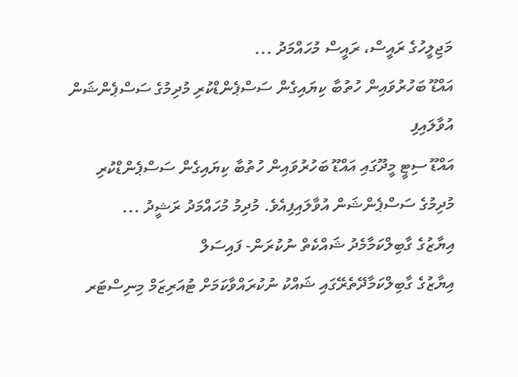މަޖިލީހުގެ ރައީސް، ރައީސް މުހައްމަދު ...
އައްޑޫ ބަހުރުވައިން ހުތުބާ ކިޔައިގެން ސަސްޕެންޑްކުރި މުދިމުގެ ސަސްޕެންޝަން އުވާލައިފި
އައްޑޫ ސިޓީ މީދޫގައި އައްޑޫ ބަހުރުވައިން ހުތުބާ ކިޔައިގެން ސަސްޕެންޑްކުރި މުދިމުގެ ސަސްޕެންޝަން އުވާލައިފިއެވެ. މުދިމު މުހައްމަދު ރަޝީދު ...
އިޔާޒުގެ ގާބިލްކަމާމެދު ޝައްކެތް ނުކުރަން- ފައިސަލް
އިޔާޒުގެ ގާބިލްކަމާދޭތެރޭގައި ޝައްކު ނުކުރައްވާކަމަށް ޓުއަރިޒަމް މިނިސްޓަރ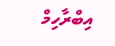އިބްރާހިމް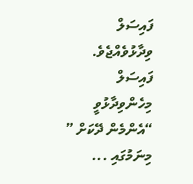ފައިސަލް ވިދާޅުވެއްޖެވެ. ފައިސަލް މިހެންވިދާޅުވީ “އެންމެން ދޭކަށް ”  މިނަމުގައި ...